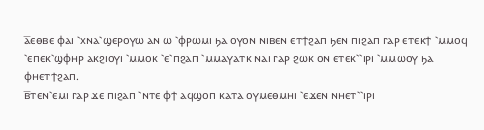ⲁ̅ⲉⲑⲃⲉ ⲫⲁⲓ ⳿ⲭⲛⲁ⳿ϣⲉⲣⲟⲩⲱ ⲁⲛ ⲱ ⳿ⲫⲣⲱⲙⲓ ϧⲁ ⲟⲩⲟⲛ ⲛⲓⲃⲉⲛ ⲉⲧϯϩⲁⲡ ϧⲉⲛ ⲡⲓϩⲁⲡ ⲅⲁⲣ ⲉⲧⲉⲕϯ ⳿ⲙⲙⲟϥ ⳿ⲉⲡⲉⲕ⳿ϣⲫⲏⲣ ⲁⲕϩⲓⲟⲩⲓ ⳿ⲙⲙⲟⲕ ⳿ⲉ⳿ⲡϩⲁⲡ ⳿ⲙⲙⲁⲩⲁⲧⲕ ⲛⲁⲓ ⲅⲁⲣ ϩⲱⲕ ⲟⲛ ⲉⲧⲉⲕ⳿⳿ⲓⲣⲓ ⳿ⲙⲙⲱⲟⲩ ϧⲁ ⲫⲏⲉⲧϯϩⲁⲡ.
ⲃ̅ⲧⲉⲛ⳿ⲉⲙⲓ ⲅⲁⲣ ϫⲉ ⲡⲓϩⲁⲡ ⳿ⲛⲧⲉ ⲫϯ ⲁϥϣⲟⲡ ⲕⲁⲧⲁ ⲟⲩⲙⲉⲑⲙⲏⲓ ⳿ⲉϫⲉⲛ ⲛⲏⲉⲧ⳿⳿ⲓⲣⲓ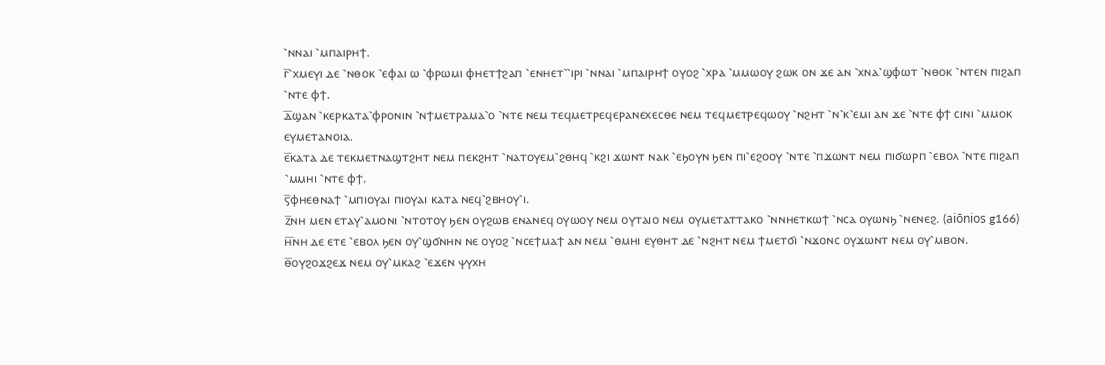⳿ⲛⲛⲁⲓ ⳿ⲙⲡⲁⲓⲣⲏϯ.
ⲅ̅⳿ⲭⲙⲉⲩⲓ ⲇⲉ ⳿ⲛⲑⲟⲕ ⳿ⲉⲫⲁⲓ ⲱ ⳿ⲫⲣⲱⲙⲓ ⲫⲏⲉⲧϯϩⲁⲡ ⳿ⲉⲛⲏⲉⲧ⳿⳿ⲓⲣⲓ ⳿ⲛⲛⲁⲓ ⳿ⲙⲡⲁⲓⲣⲏϯ ⲟⲩⲟϩ ⳿ⲭⲣⲁ ⳿ⲙⲙⲱⲟⲩ ϩⲱⲕ ⲟⲛ ϫⲉ ⲁⲛ ⳿ⲭⲛⲁ⳿ϣⲫⲱⲧ ⳿ⲛⲑⲟⲕ ⳿ⲛⲧⲉⲛ ⲡⲓϩⲁⲡ ⳿ⲛⲧⲉ ⲫϯ.
ⲇ̅ϣⲁⲛ ⳿ⲕⲉⲣⲕⲁⲧⲁ⳿ⲫⲣⲟⲛⲓⲛ ⳿ⲛϯⲙⲉⲧⲣⲁⲙⲁ⳿ⲟ ⳿ⲛⲧⲉ ⲛⲉⲙ ⲧⲉϥⲙⲉⲧⲣⲉϥⲉⲣⲁⲛⲉⲭⲉⲥⲑⲉ ⲛⲉⲙ ⲧⲉϥⲙⲉⲧⲣⲉϥⲱⲟⲩ ⳿ⲛϩⲏⲧ ⳿ⲛ⳿ⲕ⳿ⲉⲙⲓ ⲁⲛ ϫⲉ ⳿ⲛⲧⲉ ⲫϯ ⲥⲓⲛⲓ ⳿ⲙⲙⲟⲕ ⲉⲩⲙⲉⲧⲁⲛⲟⲓⲁ.
ⲉ̅ⲕⲁⲧⲁ ⲇⲉ ⲧⲉⲕⲙⲉⲧⲛⲁϣⲧϩⲏⲧ ⲛⲉⲙ ⲡⲉⲕϩⲏⲧ ⳿ⲛⲁⲧⲟⲩⲉⲙ⳿ϩⲑⲏϥ ⳿ⲕϩⲓ ϫⲱⲛⲧ ⲛⲁⲕ ⳿ⲉϧⲟⲩⲛ ϧⲉⲛ ⲡⲓ⳿ⲉϩⲟⲟⲩ ⳿ⲛⲧⲉ ⳿ⲡϫⲱⲛⲧ ⲛⲉⲙ ⲡⲓϭⲱⲣⲡ ⳿ⲉⲃⲟⲗ ⳿ⲛⲧⲉ ⲡⲓϩⲁⲡ ⳿ⲙⲙⲏⲓ ⳿ⲛⲧⲉ ⲫϯ.
ⲋ̅ⲫⲏⲉⲑⲛⲁϯ ⳿ⲙⲡⲓⲟⲩⲁⲓ ⲡⲓⲟⲩⲁⲓ ⲕⲁⲧⲁ ⲛⲉϥ⳿ϩⲃⲏⲟⲩ⳿ⲓ.
ⲍ̅ⲛⲏ ⲙⲉⲛ ⲉⲧⲁⲩ⳿ⲁⲙⲟⲛⲓ ⳿ⲛⲧⲟⲧⲟⲩ ϧⲉⲛ ⲟⲩϩⲱⲃ ⲉⲛⲁⲛⲉϥ ⲟⲩⲱⲟⲩ ⲛⲉⲙ ⲟⲩⲧⲁⲓⲟ ⲛⲉⲙ ⲟⲩⲙⲉⲧⲁⲧⲧⲁⲕⲟ ⳿ⲛⲛⲏⲉⲧⲕⲱϯ ⳿ⲛⲥⲁ ⲟⲩⲱⲛϧ ⳿ⲛⲉⲛⲉϩ. (aiōnios g166)
ⲏ̅ⲛⲏ ⲇⲉ ⲉⲧⲉ ⳿ⲉⲃⲟⲗ ϧⲉⲛ ⲟⲩ⳿ϣϭⲛⲏⲛ ⲛⲉ ⲟⲩⲟϩ ⳿ⲛⲥⲉϯⲙⲁϯ ⲁⲛ ⲛⲉⲙ ⳿ⲑⲙⲏⲓ ⲉⲩⲑⲏⲧ ⲇⲉ ⳿ⲛϩⲏⲧ ⲛⲉⲙ ϯⲙⲉⲧϭⲓ ⳿ⲛϫⲟⲛⲥ ⲟⲩϫⲱⲛⲧ ⲛⲉⲙ ⲟⲩ⳿ⲙⲃⲟⲛ.
ⲑ̅ⲟⲩϩⲟϫϩⲉϫ ⲛⲉⲙ ⲟⲩ⳿ⲙⲕⲁϩ ⳿ⲉϫⲉⲛ ⲯⲩⲭⲏ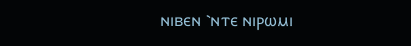ⲛⲓⲃⲉⲛ ⳿ⲛⲧⲉ ⲛⲓⲣⲱⲙⲓ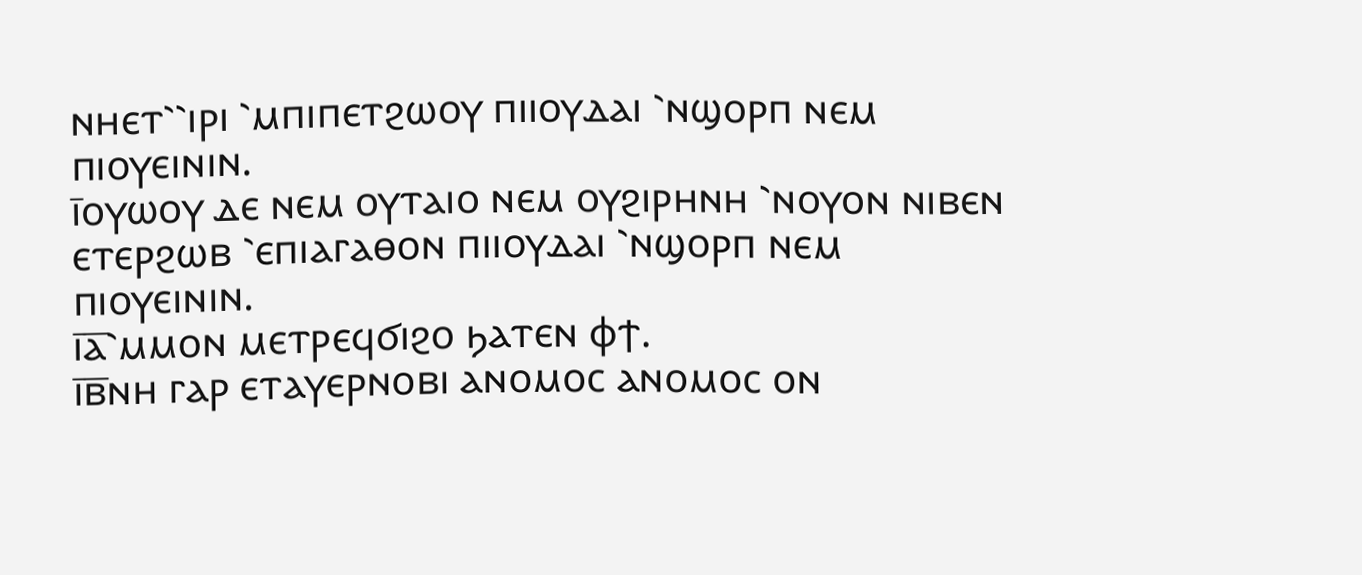ⲛⲏⲉⲧ⳿⳿ⲓⲣⲓ ⳿ⲙⲡⲓⲡⲉⲧϩⲱⲟⲩ ⲡⲓⲓⲟⲩⲇⲁⲓ ⳿ⲛϣⲟⲣⲡ ⲛⲉⲙ ⲡⲓⲟⲩⲉⲓⲛⲓⲛ.
ⲓ̅ⲟⲩⲱⲟⲩ ⲇⲉ ⲛⲉⲙ ⲟⲩⲧⲁⲓⲟ ⲛⲉⲙ ⲟⲩϩⲓⲣⲏⲛⲏ ⳿ⲛⲟⲩⲟⲛ ⲛⲓⲃⲉⲛ ⲉⲧⲉⲣϩⲱⲃ ⳿ⲉⲡⲓⲁⲅⲁⲑⲟⲛ ⲡⲓⲓⲟⲩⲇⲁⲓ ⳿ⲛϣⲟⲣⲡ ⲛⲉⲙ ⲡⲓⲟⲩⲉⲓⲛⲓⲛ.
ⲓ̅ⲁ̅⳿ⲙⲙⲟⲛ ⲙⲉⲧⲣⲉϥϭⲓϩⲟ ϧⲁⲧⲉⲛ ⲫϯ.
ⲓ̅ⲃ̅ⲛⲏ ⲅⲁⲣ ⲉⲧⲁⲩⲉⲣⲛⲟⲃⲓ ⲁⲛⲟⲙⲟⲥ ⲁⲛⲟⲙⲟⲥ ⲟⲛ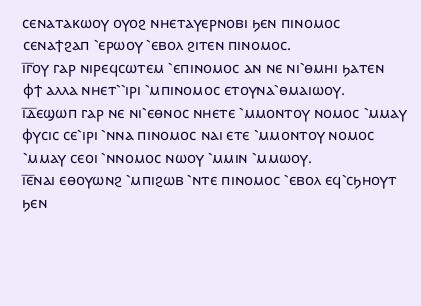ⲥⲉⲛⲁⲧⲁⲕⲱⲟⲩ ⲟⲩⲟϩ ⲛⲏⲉⲧⲁⲩⲉⲣⲛⲟⲃⲓ ϧⲉⲛ ⲡⲓⲛⲟⲙⲟⲥ ⲥⲉⲛⲁϯϩⲁⲡ ⳿ⲉⲣⲱⲟⲩ ⳿ⲉⲃⲟⲗ ϩⲓⲧⲉⲛ ⲡⲓⲛⲟⲙⲟⲥ.
ⲓ̅ⲅ̅ⲟⲩ ⲅⲁⲣ ⲛⲓⲣⲉϥⲥⲱⲧⲉⲙ ⳿ⲉⲡⲓⲛⲟⲙⲟⲥ ⲁⲛ ⲛⲉ ⲛⲓ⳿ⲑⲙⲏⲓ ϧⲁⲧⲉⲛ ⲫϯ ⲁⲗⲗⲁ ⲛⲏⲉⲧ⳿⳿ⲓⲣⲓ ⳿ⲙⲡⲓⲛⲟⲙⲟⲥ ⲉⲧⲟⲩⲛⲁ⳿ⲑⲙⲁⲓⲱⲟⲩ.
ⲓ̅ⲇ̅ⲉϣⲱⲡ ⲅⲁⲣ ⲛⲉ ⲛⲓ⳿ⲉⲑⲛⲟⲥ ⲛⲏⲉⲧⲉ ⳿ⲙⲙⲟⲛⲧⲟⲩ ⲛⲟⲙⲟⲥ ⳿ⲙⲙⲁⲩ ⲫⲩⲥⲓⲥ ⲥⲉ⳿ⲓⲣⲓ ⳿ⲛⲛⲁ ⲡⲓⲛⲟⲙⲟⲥ ⲛⲁⲓ ⲉⲧⲉ ⳿ⲙⲙⲟⲛⲧⲟⲩ ⲛⲟⲙⲟⲥ ⳿ⲙⲙⲁⲩ ⲥⲉⲟⲓ ⳿ⲛⲛⲟⲙⲟⲥ ⲛⲱⲟⲩ ⳿ⲙⲙⲓⲛ ⳿ⲙⲙⲱⲟⲩ.
ⲓ̅ⲉ̅ⲛⲁⲓ ⲉⲑⲟⲩⲱⲛϩ ⳿ⲙⲡⲓϩⲱⲃ ⳿ⲛⲧⲉ ⲡⲓⲛⲟⲙⲟⲥ ⳿ⲉⲃⲟⲗ ⲉϥ⳿ⲥϧⲏⲟⲩⲧ ϧⲉⲛ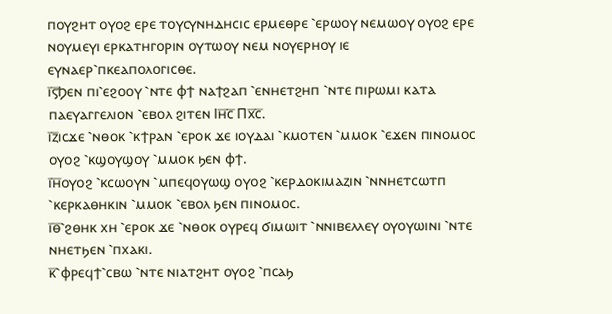ⲡⲟⲩϩⲏⲧ ⲟⲩⲟϩ ⲉⲣⲉ ⲧⲟⲩⲥⲩⲛⲏⲇⲏⲥⲓⲥ ⲉⲣⲙⲉⲑⲣⲉ ⳿ⲉⲣⲱⲟⲩ ⲛⲉⲙⲱⲟⲩ ⲟⲩⲟϩ ⲉⲣⲉ ⲛⲟⲩⲙⲉⲩⲓ ⲉⲣⲕⲁⲧⲏⲅⲟⲣⲓⲛ ⲟⲩⲧⲱⲟⲩ ⲛⲉⲙ ⲛⲟⲩⲉⲣⲏⲟⲩ ⲓⲉ ⲉⲩⲛⲁⲉⲣ⳿ⲡⲕⲉⲁⲡⲟⲗⲟⲅⲓⲥⲑⲉ.
ⲓ̅ⲋ̅Ϧⲉⲛ ⲡⲓ⳿ⲉϩⲟⲟⲩ ⳿ⲛⲧⲉ ⲫϯ ⲛⲁϯϩⲁⲡ ⳿ⲉⲛⲏⲉⲧϩⲏⲡ ⳿ⲛⲧⲉ ⲡⲓⲣⲱⲙⲓ ⲕⲁⲧⲁ ⲡⲁⲉⲩⲁⲅⲅⲉⲗⲓⲟⲛ ⳿ⲉⲃⲟⲗ ϩⲓⲧⲉⲛ Ⲓⲏ̅ⲥ̅ Ⲡⲭ̅ⲥ̅.
ⲓ̅ⲍ̅ⲓⲥϫⲉ ⳿ⲛⲑⲟⲕ ⳿ⲕϯⲣⲁⲛ ⳿ⲉⲣⲟⲕ ϫⲉ ⲓⲟⲩⲇⲁⲓ ⳿ⲕⲙⲟⲧⲉⲛ ⳿ⲙⲙⲟⲕ ⳿ⲉϫⲉⲛ ⲡⲓⲛⲟⲙⲟⲥ ⲟⲩⲟϩ ⳿ⲕϣⲟⲩϣⲟⲩ ⳿ⲙⲙⲟⲕ ϧⲉⲛ ⲫϯ.
ⲓ̅ⲏ̅ⲟⲩⲟϩ ⳿ⲕⲥⲱⲟⲩⲛ ⳿ⲙⲡⲉϥⲟⲩⲱϣ ⲟⲩⲟϩ ⳿ⲕⲉⲣⲇⲟⲕⲓⲙⲁⲍⲓⲛ ⳿ⲛⲛⲏⲉⲧⲥⲱⲧⲡ ⳿ⲕⲉⲣⲕⲁⲑⲏⲕⲓⲛ ⳿ⲙⲙⲟⲕ ⳿ⲉⲃⲟⲗ ϧⲉⲛ ⲡⲓⲛⲟⲙⲟⲥ.
ⲓ̅ⲑ̅⳿ϩⲑⲏⲕ ⲭⲏ ⳿ⲉⲣⲟⲕ ϫⲉ ⳿ⲛⲑⲟⲕ ⲟⲩⲣⲉϥ ϭⲓⲙⲱⲓⲧ ⳿ⲛⲛⲓⲃⲉⲗⲗⲉⲩ ⲟⲩⲟⲩⲱⲓⲛⲓ ⳿ⲛⲧⲉ ⲛⲏⲉⲧϧⲉⲛ ⳿ⲡⲭⲁⲕⲓ.
ⲕ̅⳿ⲫⲣⲉϥϯ⳿ⲥⲃⲱ ⳿ⲛⲧⲉ ⲛⲓⲁⲧϩⲏⲧ ⲟⲩⲟϩ ⳿ⲡⲥⲁϧ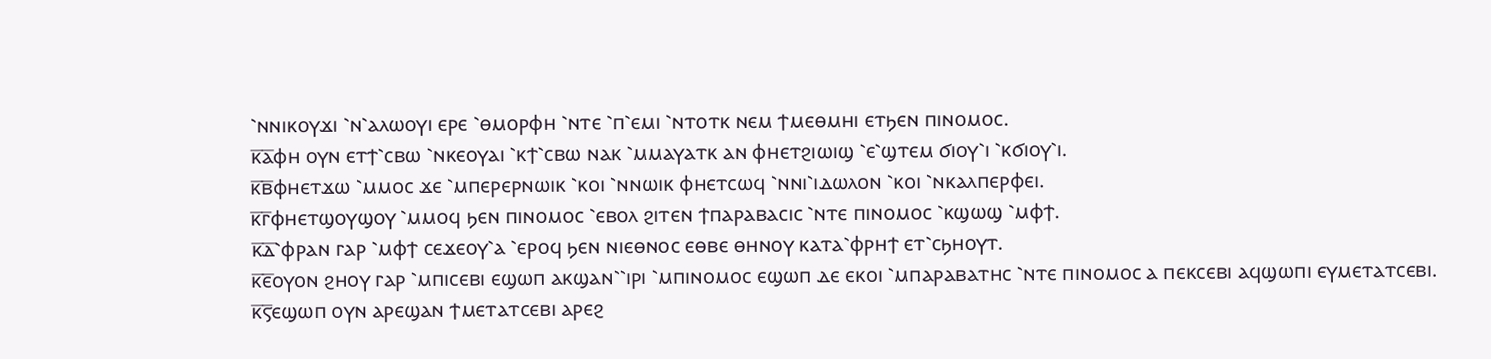⳿ⲛⲛⲓⲕⲟⲩϫⲓ ⳿ⲛ⳿ⲁⲗⲱⲟⲩⲓ ⲉⲣⲉ ⳿ⲑⲙⲟⲣⲫⲏ ⳿ⲛⲧⲉ ⳿ⲡ⳿ⲉⲙⲓ ⳿ⲛⲧⲟⲧⲕ ⲛⲉⲙ ϯⲙⲉⲑⲙⲏⲓ ⲉⲧϧⲉⲛ ⲡⲓⲛⲟⲙⲟⲥ.
ⲕ̅ⲁ̅ⲫⲏ ⲟⲩⲛ ⲉⲧϯ⳿ⲥⲃⲱ ⳿ⲛⲕⲉⲟⲩⲁⲓ ⳿ⲕϯ⳿ⲥⲃⲱ ⲛⲁⲕ ⳿ⲙⲙⲁⲩⲁⲧⲕ ⲁⲛ ⲫⲏⲉⲧϩⲓⲱⲓϣ ⳿ⲉ⳿ϣⲧⲉⲙ ϭⲓⲟⲩ⳿ⲓ ⳿ⲕϭⲓⲟⲩ⳿ⲓ.
ⲕ̅ⲃ̅ⲫⲏⲉⲧϫⲱ ⳿ⲙⲙⲟⲥ ϫⲉ ⳿ⲙⲡⲉⲣⲉⲣⲛⲱⲓⲕ ⳿ⲕⲟⲓ ⳿ⲛⲛⲱⲓⲕ ⲫⲏⲉⲧⲥⲱϥ ⳿ⲛⲛⲓ⳿ⲓⲇⲱⲗⲟⲛ ⳿ⲕⲟⲓ ⳿ⲛⲕⲁⲗⲡⲉⲣⲫⲉⲓ.
ⲕ̅ⲅ̅ⲫⲏⲉⲧϣⲟⲩϣⲟⲩ ⳿ⲙⲙⲟϥ ϧⲉⲛ ⲡⲓⲛⲟⲙⲟⲥ ⳿ⲉⲃⲟⲗ ϩⲓⲧⲉⲛ ϯⲡⲁⲣⲁⲃⲁⲥⲓⲥ ⳿ⲛⲧⲉ ⲡⲓⲛⲟⲙⲟⲥ ⳿ⲕϣⲱϣ ⳿ⲙⲫϯ.
ⲕ̅ⲇ̅⳿ⲫⲣⲁⲛ ⲅⲁⲣ ⳿ⲙⲫϯ ⲥⲉϫⲉⲟⲩ⳿ⲁ ⳿ⲉⲣⲟϥ ϧⲉⲛ ⲛⲓⲉⲑⲛⲟⲥ ⲉⲑⲃⲉ ⲑⲏⲛⲟⲩ ⲕⲁⲧⲁ⳿ⲫⲣⲏϯ ⲉⲧ⳿ⲥϧⲏⲟⲩⲧ.
ⲕ̅ⲉ̅ⲟⲩⲟⲛ ϩⲏⲟⲩ ⲅⲁⲣ ⳿ⲙⲡⲓⲥⲉⲃⲓ ⲉϣⲱⲡ ⲁⲕϣⲁⲛ⳿⳿ⲓⲣⲓ ⳿ⲙⲡⲓⲛⲟⲙⲟⲥ ⲉϣⲱⲡ ⲇⲉ ⲉⲕⲟⲓ ⳿ⲙⲡⲁⲣⲁⲃⲁⲧⲏⲥ ⳿ⲛⲧⲉ ⲡⲓⲛⲟⲙⲟⲥ ⲁ ⲡⲉⲕⲥⲉⲃⲓ ⲁϥϣⲱⲡⲓ ⲉⲩⲙⲉⲧⲁⲧⲥⲉⲃⲓ.
ⲕ̅ⲋ̅ⲉϣⲱⲡ ⲟⲩⲛ ⲁⲣⲉϣⲁⲛ ϯⲙⲉⲧⲁⲧⲥⲉⲃⲓ ⲁⲣⲉϩ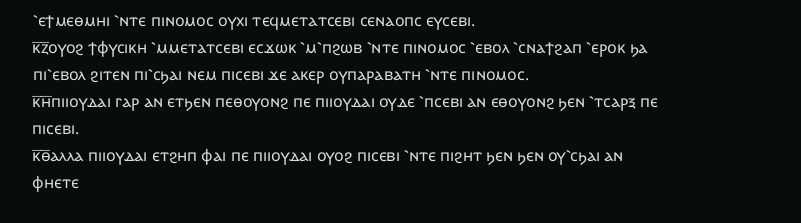⳿ⲉϯⲙⲉⲑⲙⲏⲓ ⳿ⲛⲧⲉ ⲡⲓⲛⲟⲙⲟⲥ ⲟⲩⲭⲓ ⲧⲉϥⲙⲉⲧⲁⲧⲥⲉⲃⲓ ⲥⲉⲛⲁⲟⲡⲥ ⲉⲩⲥⲉⲃⲓ.
ⲕ̅ⲍ̅ⲟⲩⲟϩ ϯⲫⲩⲥⲓⲕⲏ ⳿ⲙⲙⲉⲧⲁⲧⲥⲉⲃⲓ ⲉⲥϫⲱⲕ ⳿ⲙ⳿ⲡϩⲱⲃ ⳿ⲛⲧⲉ ⲡⲓⲛⲟⲙⲟⲥ ⳿ⲉⲃⲟⲗ ⳿ⲥⲛⲁϯϩⲁⲡ ⳿ⲉⲣⲟⲕ ϧⲁ ⲡⲓ⳿ⲉⲃⲟⲗ ϩⲓⲧⲉⲛ ⲡⲓ⳿ⲥϧⲁⲓ ⲛⲉⲙ ⲡⲓⲥⲉⲃⲓ ϫⲉ ⲁⲕⲉⲣ ⲟⲩⲡⲁⲣⲁⲃⲁⲧⲏ ⳿ⲛⲧⲉ ⲡⲓⲛⲟⲙⲟⲥ.
ⲕ̅ⲏ̅ⲡⲓⲓⲟⲩⲇⲁⲓ ⲅⲁⲣ ⲁⲛ ⲉⲧϧⲉⲛ ⲡⲉⲑⲟⲩⲟⲛϩ ⲡⲉ ⲡⲓⲓⲟⲩⲇⲁⲓ ⲟⲩⲇⲉ ⳿ⲡⲥⲉⲃⲓ ⲁⲛ ⲉⲑⲟⲩⲟⲛϩ ϧⲉⲛ ⳿ⲧⲥⲁⲣⲝ ⲡⲉ ⲡⲓⲥⲉⲃⲓ.
ⲕ̅ⲑ̅ⲁⲗⲗⲁ ⲡⲓⲓⲟⲩⲇⲁⲓ ⲉⲧϩⲏⲡ ⲫⲁⲓ ⲡⲉ ⲡⲓⲓⲟⲩⲇⲁⲓ ⲟⲩⲟϩ ⲡⲓⲥⲉⲃⲓ ⳿ⲛⲧⲉ ⲡⲓϩⲏⲧ ϧⲉⲛ ϧⲉⲛ ⲟⲩ⳿ⲥϧⲁⲓ ⲁⲛ ⲫⲏⲉⲧⲉ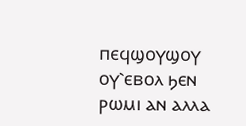ⲡⲉϥϣⲟⲩϣⲟⲩ ⲟⲩ⳿ⲉⲃⲟⲗ ϧⲉⲛ ⲣⲱⲙⲓ ⲁⲛ ⲁⲗⲗⲁ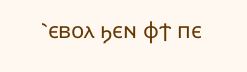⳿ⲉⲃⲟⲗ ϧⲉⲛ ⲫϯ ⲡⲉ